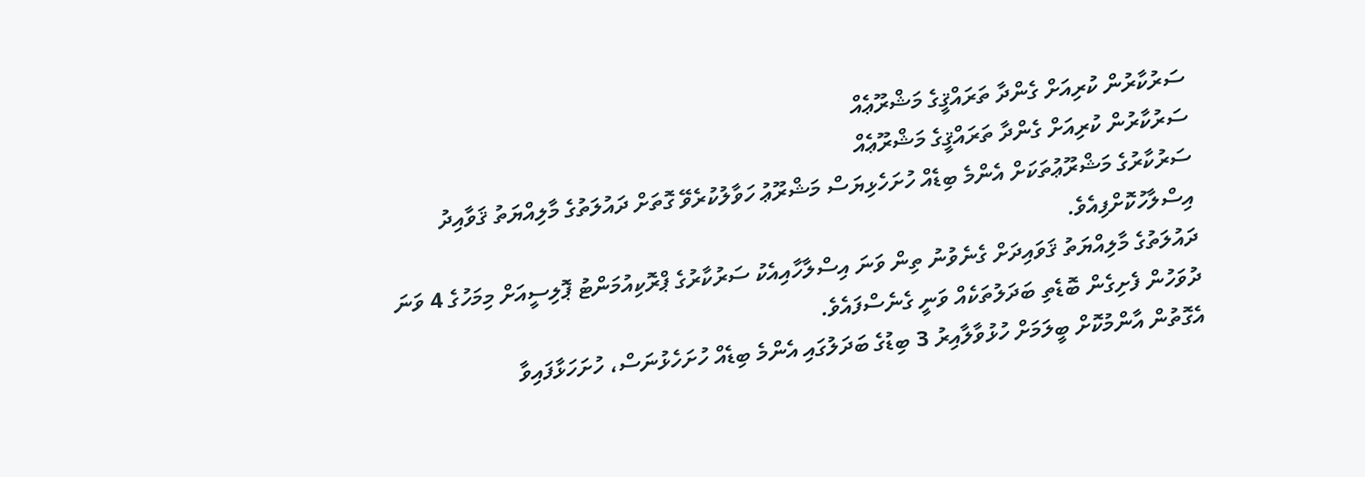ސަރުކާރުން ކުރިއަށް ގެންދާ ތަރައްޤީގެ މަޝްރޫޢެއް
ސަރުކާރުން ކުރިއަށް ގެންދާ ތަރައްޤީގެ މަޝްރޫޢެއް
ސަރުކާރުގެ މަޝްރޫޢުތަކަށް އެންމެ ބިޑެއް ހުށަހެޅިޔަސް މަޝްރޫޢު ހަވާލުކުރެވޭ ގޮތަށް ދައުލަތުގެ މާލިއްޔަތު ޤަވާއިދު އިސްލާހުކޮށްފިއެވެ.
ދައުލަތުގެ މާލިއްޔަތު ޤަވައިދަށް ގެނެވުނު ތިން ވަނަ އިސްލާހާއިއެކު ސަރުކާރުގެ ޕްރޮކިއުމަންޓު ޕޮލިސީއަށް މިމަހުގެ 4 ވަނަ ދުވަހުން ފެށިގެން ބޮޑެތި ބަދަލުތަކެއް ވަނީ ގެނެސްފައެވެ.
އެގޮތުން އާންމުކޮށް ބީލަމަށް ހުޅުވާލާއިރު 3 ބިޑުގެ ބަދަލުގައި އެންމެ ބިޑެއް ހުށަހެޅުނަސް، ހުށަހަޅާފައިވާ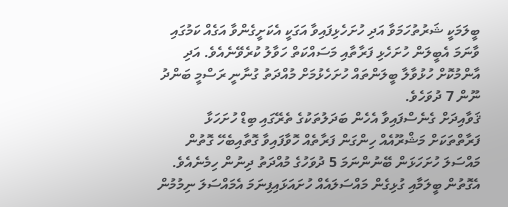ބީލަމަކީ ޝަރުތުހަމަވާ އަދި ހުށަހެޅިފައިވާ އަގަކީ އެކަށީގެންވާ އަގެއް ކަމުގައި ވާނަމަ އެބީލަން ހުށަހެޅި ފަރާތާއި މަސައްކަތް ހަވާލު ކުރެވޭނެއެވެ. އަދި އާންމުކޮށް ހުޅުވާލާ ބީލަންތައް ހުށަހެޅުމަށް މުއްދަތު ގުނާނީ ރަސްމީ ބަންދު ނޫން 7 ދުވަހެވެ.
ޤަވާއިދަށް ގެނެސްފައިވާ އެހެން ބަދަލުތަކުގެ ތެރޭގައި ބިޑް ހުށަހަޅާ ފަރާތްތަކަށް މަޝްރޫއެއް ހިންގަން ފަރާތެއް ހޮވާފައިވާ ގޮތާއިބެހޭ ގޮތުން މައްސަލަ ހުށަހަޅަން ބޭނުންނަމަ 5 ދުވަހުގެ މުއްދަތު ދިނުން ހިމެނެއެވެ. އެގޮތުން ބީލަމާއި ގުޅިގެން މައްސަލައެއް ހުށައަޅައިފިނަމަ އެމައްސަލަ ނިމުމުން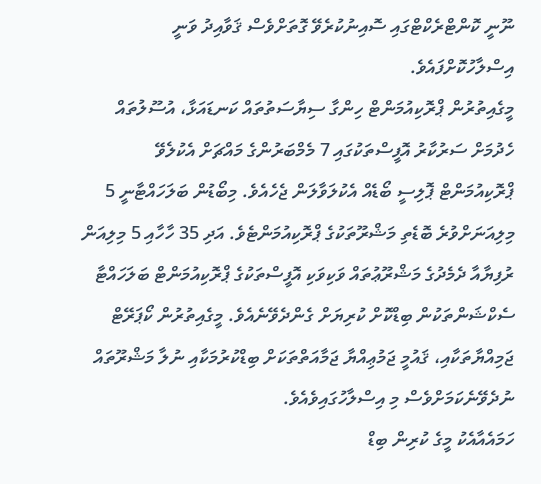ނޫނީ ކޮންޓްރެކްޓްގައި ސޮއިނުކުރެވޭ ގޮތަށްވެސް ޤަވާއިދު ވަނީ އިސްލާހުކޮށްފައެވެ.
މީގެއިތުރުން ޕްރޮކިއުމަންޓް ހިންގާ ސިޔާސަތުތައް ކަނޑައަޅާ، އުސޫލުތައް ހެދުމަށް ސަރުކާރު އޮފީސްތަކުގައި 7 މެމްބަރުންގެ މައްޗަށް އެކުލެވޭ ޕްރޮކިއުމަންޓް ޕޮލިސީ ބޯޑެއް އެކުލަވާލަން ޖެހެއެވެ. މިބޯޑުން ބަލަހައްޓާނީ 5 މިލިއަނަށްވުރެ ބޮޑެތި މަޝްރޫތަކުގެ ޕްރޮކިއުމަންޓެވެ. އަދި 35 ހާހާއި 5 މިލިއަން ރުފިޔާއާ ދެމެދުގެ މަޝްރޫޢުތައް ވަކިވަކި އޮފީސްތަކުގެ ޕްރޮކިއުމަންޓް ބަލަހައްޓާ ސެކްޝަންތަކުން ބިޑްކޮށް ކުރިޔަށް ގެންދެވޭނެއެވެ. މީގެއިތުރުން ކޯޕަރޭޓް ޖަމިއްޔާތަކާއި، ޤައުމީ ޖަމުޢިއްޔާ ޖަމާއަތްތަކަށް ބިޑްކުރުމަކާއި ނުލާ މަޝްރޫތައް ނުދެވޭނެކަމަށްވެސް މި އިސްލާހުގައިވެއެވެ.
ހަމައެއާއެކު މީގެ ކުރިން ބިޑް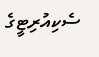ސެކިއުރިޓީގެ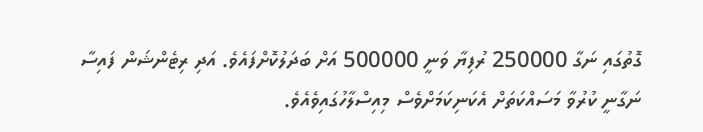ގޮތުގައި ނަގާ 250000 ރުފިޔާ ވަނީ 500000 އަށް ބަދަލުކޮށްފައެވެ. އަދި ރިޓެންޝަން ފައިސާ ނަގާނީ ކުރުވާ މަސައްކަތަށް އެކަނިކަމަށްވެސް މިއިސްލާހުގައިވެއެވެ.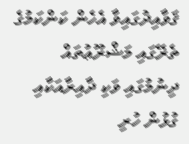ޤަވާއިދުގައިވާ އެހެން ކަންކަމުގެ ތެރޭގައި މަޝްރޫޢުތައް ދިނުމުގައި ވަކި ދާއިރާއަކާއި ގުޅުން ހުރި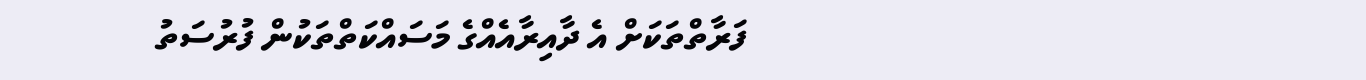ފަރާތްތަކަށް އެ ދާއިރާއެއްގެ މަސައްކަތްތަކުން ފުރުސަތު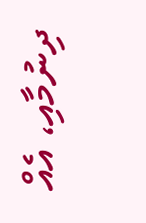ދިނުމާއި، އެއް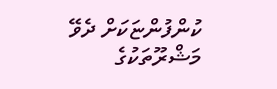ކުންފުންޏަކަށް ދެވޭ މަޝްރޫތަކުގެ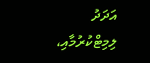އަދަދު ލިމިޓްކުރުމާއި،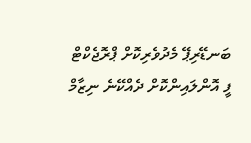ބަނޑޭރިޕޭ މެދުވެރިކޮށް ޕްރޮޖެކްޓް ފީ އޮންލައިންކޮށް ދެއްކޭނެ ނިޒާމް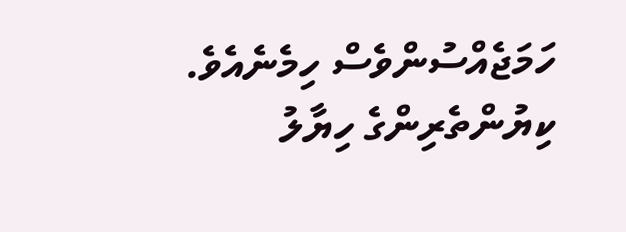ހަމަޖެއްސުންވެސް ހިމެނެއެވެ.
ކިޔުންތެރިންގެ ހިޔާލު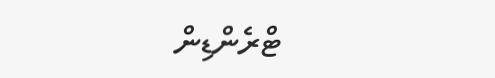ޓްރެންޑިން